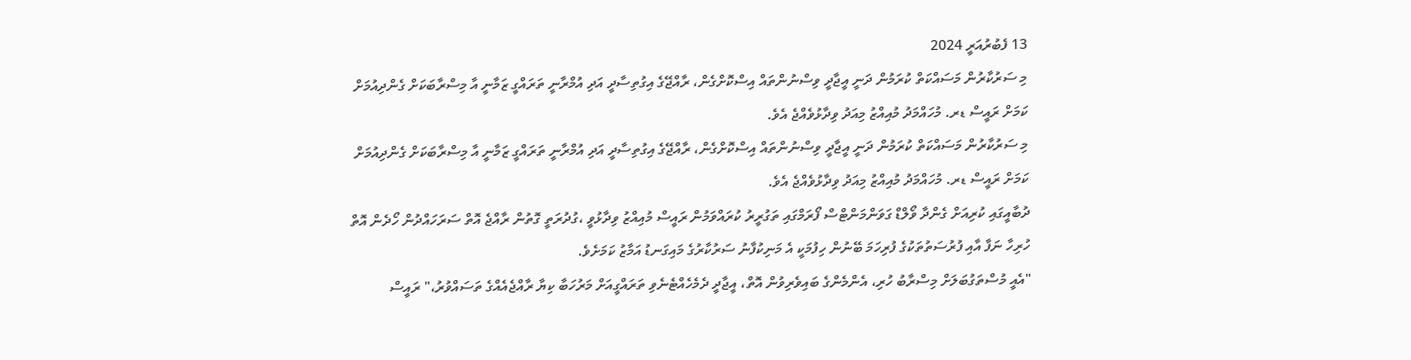13 ފެބުރުއަރީ 2024
މި ސަރުކާރުން މަސައްކަތް ކުރަމުން ދަނީ އީޖާދީ ވިސްނުންތައް އިސްކޮށްގެން، ރާއްޖޭގެ އިގުތިސާދީ އަދި އުމްރާނީ ތަރައްގީ ޒަމާނީ އާ މިސްރާބަކަށް ގެންދިއުމަށް ކަމަށް ރައީސް ޑރ. މުހައްމަދު މުއިއްޒު މިއަދު ވިދާޅުވެއްޖެ އެވެ.
މި ސަރުކާރުން މަސައްކަތް ކުރަމުން ދަނީ އީޖާދީ ވިސްނުންތައް އިސްކޮށްގެން، ރާއްޖޭގެ އިގުތިސާދީ އަދި އުމްރާނީ ތަރައްގީ ޒަމާނީ އާ މިސްރާބަކަށް ގެންދިއުމަށް ކަމަށް ރައީސް ޑރ. މުހައްމަދު މުއިއްޒު މިއަދު ވިދާޅުވެއްޖެ އެވެ.
ދުބާއީގައި ކުރިއަށް ގެންދާ ވޯލްޑް ގަވަންމަންޓްސް ފޯރަމްގައި ތަގުރީރު ކުރައްވަމުން ރައީސް މުއިއްޒު ވިދާޅުވީ ،ގުދުރަތީ ގޮތުން ރާއްޖެ އޮތް ސަރަހައްދުން ހޯދެން އޮތް ހުރިހާ ނަފާ އާއި ފުރުސަތުތަކުގެ ފުރިހަމަ ބޭނުން ހިފުމަކީ އެ މަނިކުފާނު ސަރުކާރުގެ މައިގަނޑު އަމާޒު ކަމަށެވެ.
"އެއީ މުސްތަގުބަލަށް މިސްރާބު ހުރި، އެންމެންގެ ބައިވެރިވުން އޮތް، އީޖާދީ ދެމެހެއްޓެނެވި ތަރައްގީއަށް މަރުހަބާ ކިޔާ ރާއްޖެއެއްގެ ތަސައްވުރު،" ރައީސް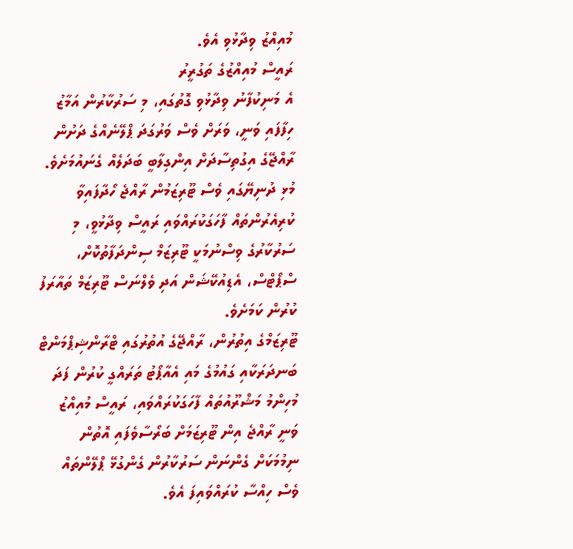މުއިއްޒު ވިދާޅުވި އެވެ.
ރައީސް މުއިއްޒުގެ ތަގުރީރު
އެ މަނިކުފާނު ވިދާޅުވި ގޮތުގައި، މި ސަރުކާރުން އަމާޒު ހިފާފައި ވަނީ، ވަރަށް ވެސް ވަރުގަދަ ޕްލޭނެއްގެ ދަށުން ރާއްޖޭގެ އިގުތިސާދަށް އިންގިލާބީ ބަދަލެއް ގެނައުމަށެވެ.
މުޅި ދުނިޔޭގައި ވެސް ޓޫރިޒަމުން ރާއްޖެ ހޯދާފައިވާ ކުރިއެރުންތައް ފާހަގަކުރައްވައި ރައީސް ވިދާޅުވީ، މި ސަރުކާރުގެ ވިސްނުމަކީ ޓޫރިޒަމް ސިންދަފާތުކޮށް، ސްޕޯޓްސް، އެޑިއުކޭޝަން އަދި ވެލްނަސް ޓޫރިޒަމް ތައާރަފު ކުރުން ކަމަށެވެ.
ޓޫރިޒަމްގެ އިތުރުން، ރާއްޖޭގެ އުތުރުގައި ޓްރާންޝިޕްމަންޓް ބަނދަރަކާއި ގައުމުގެ މައި އެއާޕޯޓު ތަރައްގީ ކުރުން ފަދަ މުހިންމު މަޝްރޫއުތައް ފާހަގަކުރައްވައި، ރައީސް މުއިއްޒު ވަނީ ރާއްޖެ އިން ޓޫރިޒަމަށް ބަރޯސާވެފައި އޮތުން ނިމުމަކަށް ގެންނަން ސަރުކާރުން ގެންގުޅޭ ޕްލޭންތައް ވެސް ހިއްސާ ކުރައްވައިފަ އެވެ.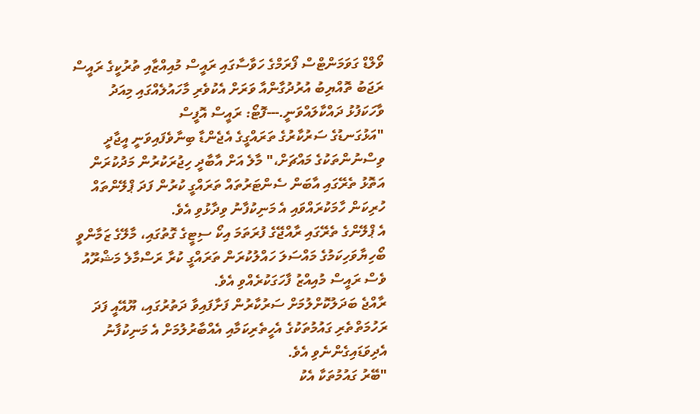ވޯލްޑް ގަވަމަންޓްސް ފޯރަމްގެ ހަވާސާގައި ރައީސް މުއިއްޒާއި ތުރުކީގެ ރައީސް ރަޖަބު ތޮއްޔިބު އުރުދުގާންއާ ވަރަށް އެކުވެރި މާހައުލެއްގައި މިއަދު ވާހަކަފުޅު ދައްކާލައްވަނީ.---ފޮޓޯ: ރައީސް އޮފީސް
"އަޅުގަނޑުގެ ސަރުކާރުގެ ތަރައްގީގެ އެޖެންޑާ ބިނާވެފައިވަނީ އީޖާދީ ވިސްނުންތަކުގެ މައްޗަށް،" މާލެ އަށް އާބާދީ ހިޖުރަކުރުން މަދުކުރަން އަތޮޅު ތެރޭގައި އާބަން ސެންޓަރުތައް ތަރައްގީ ކުރުން ފަދަ ޕްލޭންތައް ހުރިކަން ހާމަކުރައްވައި އެ މަނިކުފާނު ވިދާޅުވި އެވެ.
އެ ޕްލޭންގެ ތެރޭގައި ރާއްޖޭގެ ފުރަތަމަ އިކޯ ސިޓީގެ ގޮތުގައި، މާލޭގެ ޒަމާންވީ ބޯހިޔާވަހިކަމުގެ މައްސަލަ ހައްލުކުރަން ތަރައްގީ ކުރާ ރަސްމާލެ މަޝްރޫއު ވެސް ރައީސް މުއިއްޒު ފާހަގަކުރެއްވި އެވެ.
ރާއްޖެ ބަދަލުކޮށްލުމަށް ސަރުކާރުން ފަށާފައިވާ ދަތުރުގައި، ޔޫއޭއީ ފަދަ ރަހުމަތްތެރި ގައުމުތަކުގެ އެހީތެރިކަމާއި އެއްބާރުލުމަށް އެ މަނިކުފާނު އެދިވަޑައިގެންނެވި އެވެ.
"ބޭރު ގައުމުތަކާ އެކު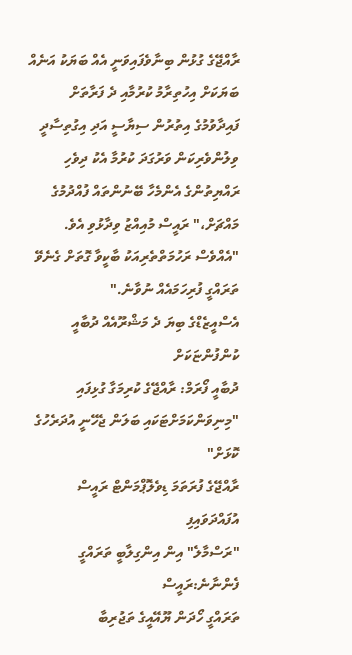ރާއްޖޭގެ ގުޅުން ބިނާވެފައިވަނީ އެއް ބަޔަކު އަނެއް ބަޔަކަށް އިހުތިރާމު ކުރުމާއި ދެ ފަރާތަށް ފައިދާވުމުގެ އިތުރުން ސިޔާސީ އަދި އިގުތިސާދީ ވިލުންވެރިކަން ވަރުގަދަ ކުރުމާ އެކު ދިވެހި ރައްޔިތުންގެ އެންމެހާ ބޭނުންތައް ފުއްދުމުގެ މައްޗަށް،" ރައީސް މުއިއްޒު ވިދާޅުވި އެވެ.
"އެއްވެސް ރަހުމަތްތެރިއަކު ބާކީވާ ގޮތަށް ގެނެވޭ ތަރައްގީ ފުރިހަމައެއް ނުވާނެ."
އެސްއީޒެޑްގެ ބިޔަ ދެ މަޝްރޫއެއް ދުބާއީ ކުންފުންޏަކަށް
ދުބާއީ ފޯރަމް: ރާއްޖޭގެ ކުރިމަގާ ގުޅިފައި
"މިނިވަންކަމަށްޓަކައި ބަލަން ޖެހޭނީ އުދަރެހުގެ ކޮޅަށް"
ރާއްޖޭގެ ފުރަތަމަ ޑިވެލޮޕްމަންޓް ރައީސް އުފައްދަވައިފި
"ރަސްމާލެ" އިން އިންގިލާބީ ތަރައްގީ ފެންނާނެ:ރައީސް
ތަރައްގީ ހޯދަން ޔޫއޭއީގެ ތަޖުރިބާ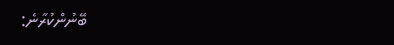ބޭނުންކުރާނެ: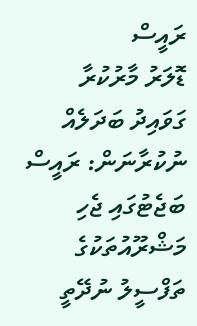ރައީސް
ޑޮލަރު މާރުކުރާ ގަވައިދު ބަދަލެއް ނުކުރާނަން: ރައީސް
ބަޖެޓުގައި ޖެހި މަޝްރޫއުތަކުގެ ތަފްސީލު ނުދޭތީ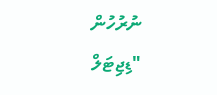ނުރުހުން
"ޑިޖިޓަލް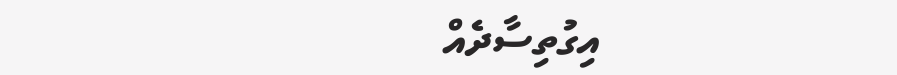އިގުތިސާދެއް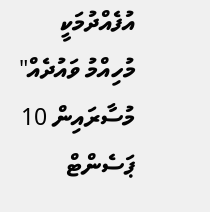އުފެއްދުމަކީ މުހިއްމު ވައުދެއް"
މުސާރައިން 10 ޕަސެންޓް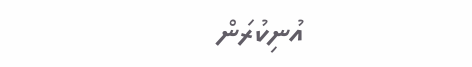އުނިކުރަން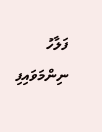ފަލާހު ނިންމަވައިފި